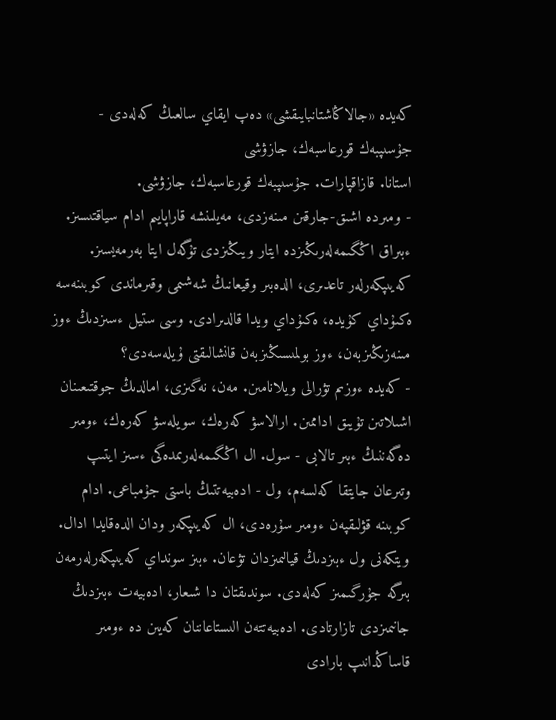كەيدە «جالاڭاشتانبايىقشى» دەپ ايقاي سالعىڭ كەلەدى - جۇسىپبەك قورعاسبەك، جازۋشى
استانا. قازاقپارات. جۇسىپبەك قورعاسبەك، جازۋشى.
- ومىردە اشىق-جارقىن مىنەزدى، مەيلىنشە قاراپايىم ادام سياقتىسىز. ءبىراق اڭگىمەلەرىڭىزدە ايتار ويىڭىزدى تۇگەل ايتا بەرمەيسىز. كەيىپكەرلەر تاعدىرى، الدەبىر وقيعانىڭ شەشىمى وقىرماندى كوبىنەسە ەكىۇداي كۇيدە، ەكىۇداي ويدا قالدىرادى. وسى ستيل ءسىزدىڭ ءوز مىنەزىڭىزبەن، ءوز بولمىسىڭىزبەن قانشالىقتى ۇيلەسەدى؟
- كەيدە ءوزىم تۋرالى ويلانامىن. مەن، نەگىزى، امالدىڭ جوقتىعىنان اشىلاتىن تۇيىق اداممىن. ارالاسۋ كەرەك، سويلەسۋ كەرەك، ءومىر دەگەننىڭ ءبىر تالابى - سول. ال اڭگىمەلەرىمدەگى ءسىز ايتىپ وتىرعان جايتقا كەلسەم، ول - ادەبيەتتىڭ باستى جۇمباعى. ادام كوبىنە قۋلىقپەن ءومىر سۇرەدى، ال كەيىپكەر ودان الدەقايدا ادال. ويتكەنى ول ءبىزدىڭ قيالىمىزدان تۋعان. ءبىز سونداي كەيىپكەرلەرمەن بىرگە جۇرگىمىز كەلەدى. سوندىقتان دا شىعار، ادەبيەت ءبىزدىڭ جانىمىزدى تازارتادى. ادەبيەتتەن الىستاعاننان كەيىن دە ءومىر قاساڭدانىپ بارادى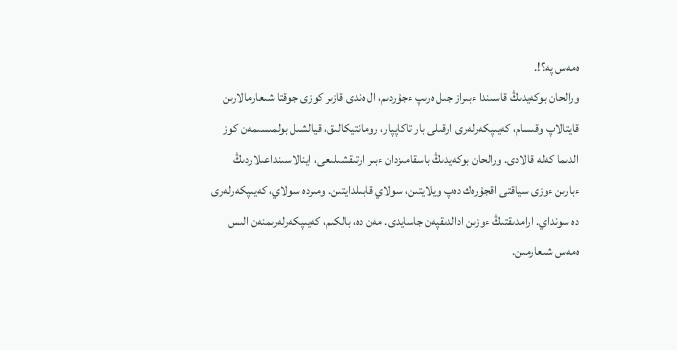ەمەس پە؟!.
ورالحان بوكەيدىڭ قاسىندا ءبىراز جىل ەرىپ ءجۇردىم، ال ەندى قازىر كوزى جوقتا شىعارمالارىن قايتالاپ وقىسام، كەيىپكەرلەرى ارقىلى بار تاكاپپار، رومانتيكالىق، قيالشىل بولمىسىمەن كوز الدىما كەلە قالادى. ورالحان بوكەيدىڭ باسقامىزدان ءبىر ارتىقشىلىعى، اينالاسىنداعىلاردىڭ ءبارىن ءوزى سياقتى اقجۇرەك دەپ ويلايتىن، سولاي قابىلدايتىن. ومىردە سولاي، كەيىپكەرلەرى دە سونداي. ارامدىقتىڭ ءوزىن ادالدىقپەن جاسايدى. مەن دە، بالكىم، كەيىپكەرلەرىمنەن الىس ەمەس شىعارمىن.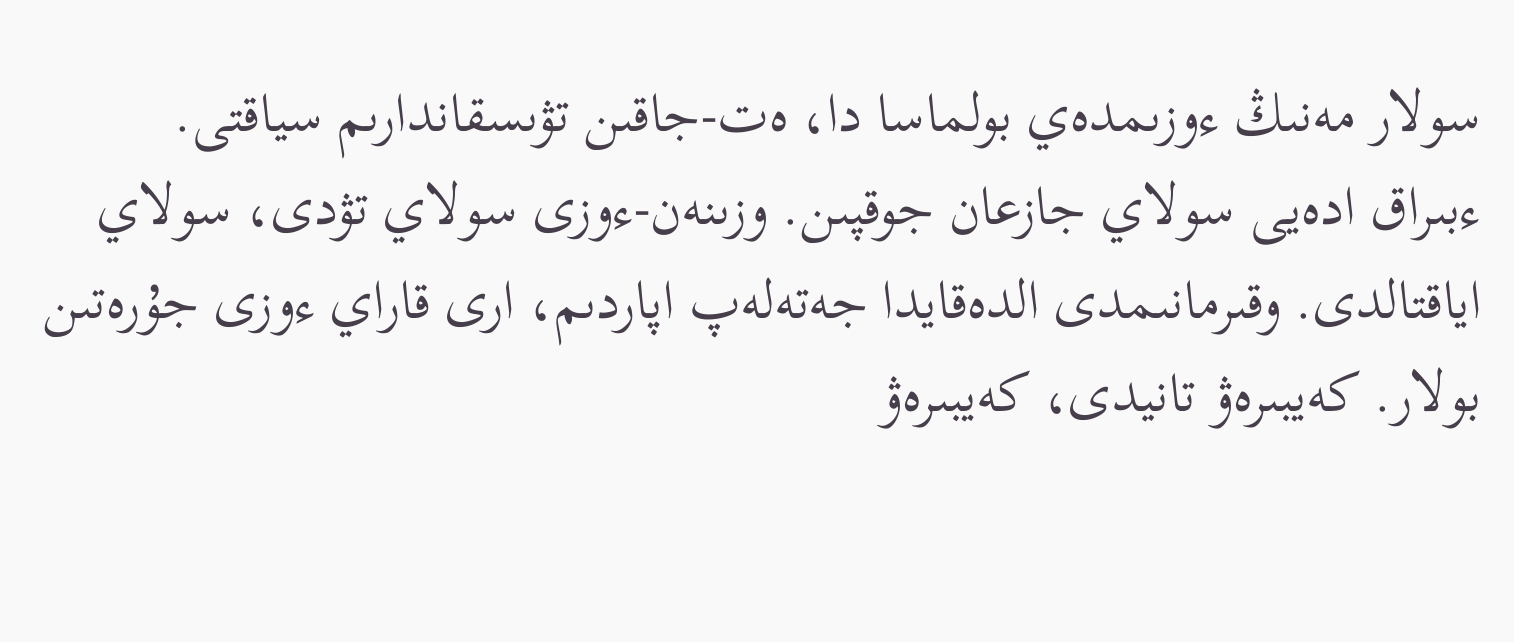سولار مەنىڭ ءوزىمدەي بولماسا دا، ەت-جاقىن تۋىسقاندارىم سياقتى.
ءبىراق ادەيى سولاي جازعان جوقپىن. وزىنەن-ءوزى سولاي تۋدى، سولاي اياقتالدى. وقىرمانىمدى الدەقايدا جەتەلەپ اپاردىم، ارى قاراي ءوزى جۇرەتىن بولار. كەيبىرەۋ تانيدى، كەيبىرەۋ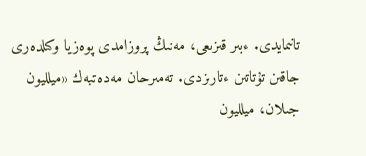تانىمايدى. ءبىر قىزىعى، مەنىڭ پروزامدى پوەزيا وكىلدەرى جاقىن تۇتاتىن ءتارىزدى. تەمىرحان مەدەتبەك «ميلليون جىلان، ميلليون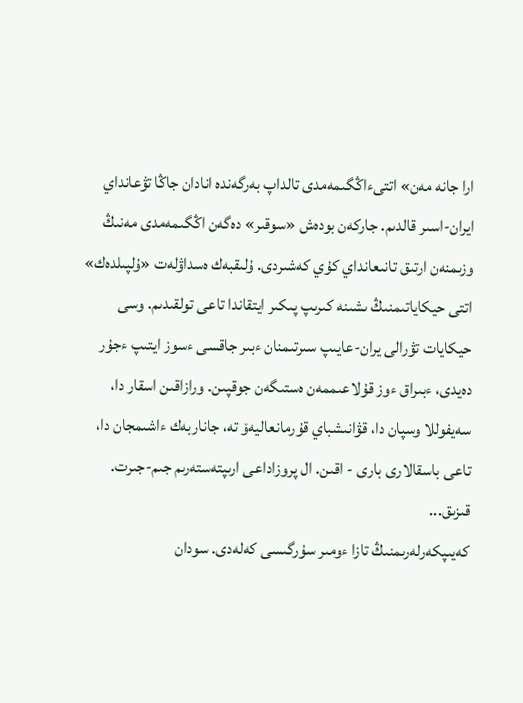ارا جانە مەن» اتتىءاڭگىمەمدى تالداپ بەرگەندە انادان جاڭا تۋعانداي ايران-اسىر قالدىم. جاركەن بودەش «سوقىر» دەگەن اڭگىمەمدى مەنىڭ وزىمنەن ارتىق تانىعانداي كۇي كەشىردى. ۇلىقبەك ەسداۋلەت «ۇلپىلدەك» اتتى حيكاياتىمنىڭ ىشىنە كىرىپ پىكىر ايتقاندا تاعى تولقىدىم. وسى حيكايات تۋرالى يران-عايىپ سىرتىمنان ءبىر جاقسى ءسوز ايتىپ ءجۇر دەيدى، ءبىراق ءوز قۇلاعىممەن ەستىگەن جوقپىن. ورازاقىن اسقار دا، سەيفوللا وسپان دا، قۋانىشباي قۇرمانعاليەۆ تە، جاناربەك ءاشىمجان دا، تاعى باسقالارى بارى - اقىن. ال پروزاداعى ارىپتەستەرىم جىم-جىرت. قىزىق...
كەيىپكەرلەرىمنىڭ تازا ءومىر سۇرگىسى كەلەدى. سودان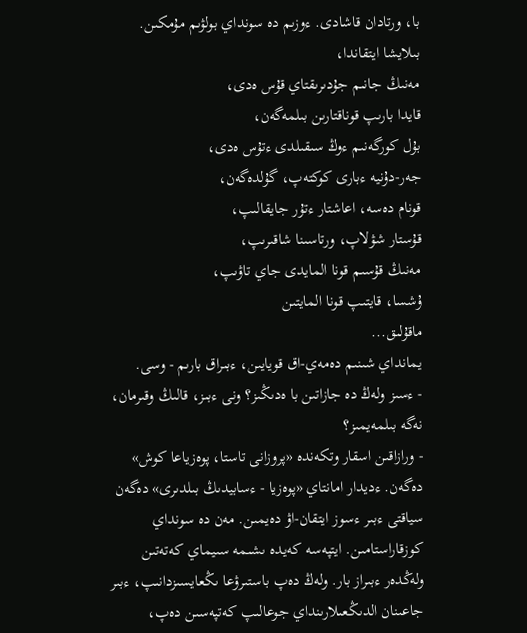با، ورتادان قاشادى. ءوزىم دە سونداي بولۋىم مۇمكىن. بىلايشا ايتقاندا،
مەنىڭ جانىم جۇدىرىقتاي قۇس ەدى،
قايدا بارىپ قوناقتارىن بىلمەگەن،
بۇل كورگەنىم ءوڭ سىقىلدى ءتۇس ەدى،
جەر-دۇنيە ءبارى كوكتەپ، گۇلدەگەن،
قونام دەسە، اعاشتار ءتۇر جايقالىپ،
قۇستار شۋلاپ، ورتاسىنا شاقىرىپ،
مەنىڭ قۇسىم قونا المايدى جاي تاۋىپ،
ۇشسا، قايتىپ قونا المايتىن
ماقۇلىق...
يمانداي شىنىم دەمەي-اق قويايىن، ءبىراق بارىم - وسى.
- ءسىز ولەڭ دە جازاتىن با ەدىڭىز؟ ونى ءبىز، قالىڭ وقىرمان، نەگە بىلمەيمىز؟
- ورازاقىن اسقار وتكەندە «پروزانى تاستا، پوەزياعا كوش» دەگەن. ءديدار امانتاي «پوەزيا - ءسابيدىڭ بىلدىرى» دەگەن سياقتى ءبىر ءسوز ايتقان-اۋ دەيمىن. مەن دە سونداي كوزقاراستامىن. ايتپەسە كەيدە ىشىمە سىيماي كەتەتىن ولەڭدەر ءبىراز بار. ولەڭ دەپ باستىرۋعا ىڭعايسىزدانىپ، ءبىر جاعىنان الدىڭعىلارىنداي جوعالىپ كەتپەسىن دەپ،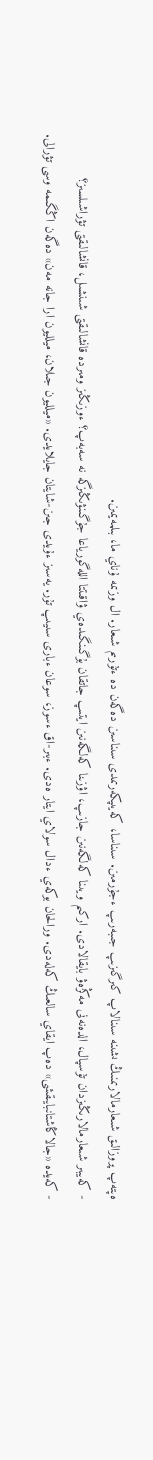ەپتەپ پروزالىق شىعارمالارىمنىڭ ىشىنە سىنالاپ كىرگىزىپ جىبەرىپ ءجۇرمىن. سىناسا، كەيىپكەرىمدى سىناسىن دەگەن دە ءتۇرىم شىعار. ال وزىمە ۇناي ما، بىلمەيمىن.
- كەيبىر شىعارمالارىڭىزدان تۇسپال، الدەنەنى مەڭزەۋ بايقالادى. اركىم ويىنا كەلگەنىن جازىپ، اۋزىنا كەلگەنىن ايتىپ جاتقان بۇگىنگىدەي ۋاقىتتا اللەگورياعا جۇگىنۋىڭىزگە نە سەبەپ؟ ءوزىڭىز ومىردە قانشالىقتى شىنشىل، قانشالىقتى تۋراشىلسىز؟
- كەيدە «جالاڭاشتانبايىقشى» دەپ ايقاي سالعىڭ كەلەدى. ورالحان بوكەي ءدال سولاي ايتار ەدى. ءبىر-اق ءسوز، سوعان ءبارى سىيىپ تۇر. يەسىز ءۇيدى جىن-شايتان جايلايدى. «ميلليون جىلان، ميلليون ارا جانە مەن» دەگەن اڭگىمە وسى تۋرالى.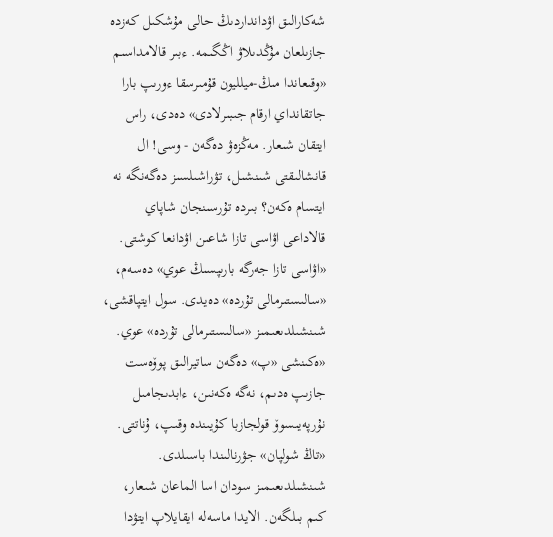شەكارالىق اۋدانداردىڭ حالى مۇشكىل كەزدە جازىلعان مۇڭدىلاۋ اڭگىمە. ءبىر قالامداسىم «وقىعاندا مىڭ-ميلليون قۇمىرسقا ءورىپ بارا جاتقانداي ارقام جىبىرلادى» دەدى، راس ايتقان شىعار. مەڭزەۋ دەگەن - وسى! ال قانشالىقتى شىنشىل، تۋراشىلسىز دەگەنگە نە ايتسام ەكەن؟ بىردە تۇرسىنجان شاپاي قالاداعى اۋاسى تازا شاعىن اۋدانعا كوشتى. «اۋاسى تازا جەرگە بارىپسىڭ عوي» دەسەم، «سالىستىرمالى تۇردە» دەيدى. سول ايتپاقشى، شىنشىلدىعىمىز «سالىستىرمالى تۇردە» عوي.
«ەكىنشى «پ» دەگەن ساتيرالىق پوۆەست جازىپ ەدىم، نەگە ەكەنىن، ءابدىجامىل نۇرپەيىسوۆ قولجازبا كۇيىندە وقىپ، ۇناتتى. «تاڭ شولپان» جۋرنالىندا باسىلدى. شىنشىلدىعىمىز سودان اسا الماعان شىعار، كىم بىلگەن. الايدا ماسەلە ايقايلاپ ايتۋدا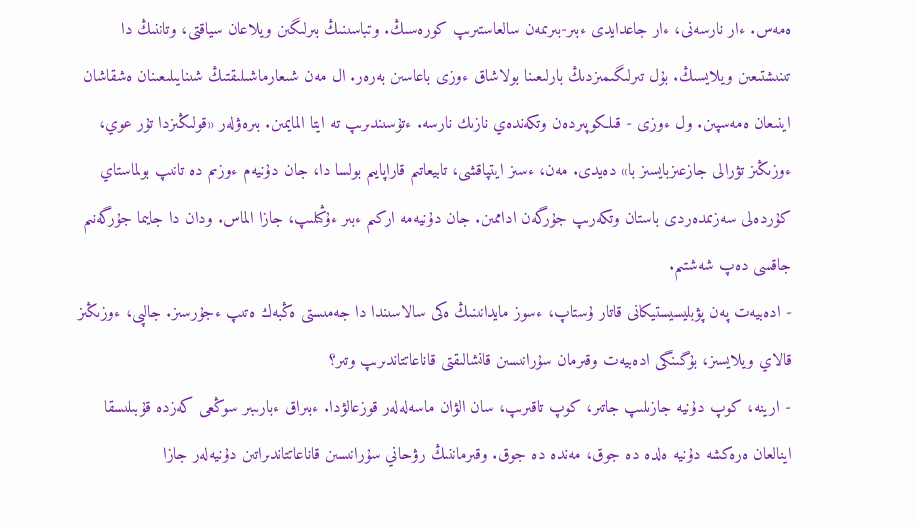ەمەس. ءار نارسەنى، ءار جاعدايدى ءبىر-بىرىمەن سالعاستىرىپ كورەسىڭ. وتباسىنىڭ بىرلىگىن ويلاعان سياقتى، وتاننىڭ دا تىنىشتىعىن ويلايسىڭ. بۇل تىرلىگىمىزدىڭ بارلىعىنا بولاشاق ءوزى باعاسىن بەرەر. ال مەن شىعارماشىلىقتىڭ شىنايىلىعىنان ەشقاشان اينىعان ەمەسپىن. ول ءوزى - قىلكوپىردەن وتكەندەي نازىك نارسە. ءتۇسىندىرىپ تە ايتا المايمىن. بىرەۋلەر «قولىڭىزدا تۇر عوي، ءوزىڭىز تۋرالى جازعىزبايسىز با» دەيدى. مەن، ءسىز ايتپاقشى، تابيعاتىم قاراپايىم بولسا دا، جان دۇنيەم ءوزىم دە تانىپ بولماستاي كۇردەلى سەزىمدەردى باستان وتكەرىپ جۇرگەن اداممىن. جان دۇنيەمە اركىم ءبىر ءۇڭىلىپ، جازا الماس. ودان دا جايىما جۇرگەنىم جاقسى دەپ شەشتىم.
- ادەبيەت پەن پۋبليسيستيكانى قاتار ۇستاپ، ءسوز مايدانىنىڭ ەكى سالاسىندا دا جەمىستى ەڭبەك ەتىپ ءجۇرسىز. جالپى، ءوزىڭىز قالاي ويلايسىز، بۇگىنگى ادەبيەت وقىرمان سۇرانىسىن قانشالىقتى قاناعاتتاندىرىپ وتىر؟
- ارينە، كوپ دۇنيە جازىلىپ جاتىر، كوپ تاقىرىپ، سان الۋان ماسەلەلەر قوزعالۋدا. ءبىراق ءبارىبىر سوڭعى كەزدە قۇبىلىسقا اينالعان ەرەكشە دۇنيە ەلدە دە جوق، مەندە دە جوق. وقىرماننىڭ رۋحاني سۇرانىسىن قاناعاتتاندىراتىن دۇنيەلەر جازا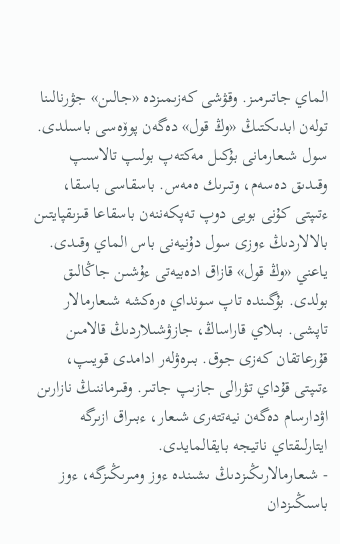الماي جاتىرمىز. وقۋشى كەزىمىزدە «جالىن» جۋرنالىنا تولەن ابدىكتىڭ «وڭ قول» دەگەن پوۆەسى باسىلدى. سول شىعارمانى بۇكىل مەكتەپ بولىپ تالاسىپ وقىدىق دەسەم، وتىرىك ەمەس. باسقاسى باسقا، ءتىپتى كۇنى بويى دوپ تەپكەننەن باسقاعا قىزىقپايتىن بالالاردىڭ ءوزى سول دۇنيەنى باس الماي وقىدى. ياعني «وڭ قول» قازاق ادەبيەتى ءۇشىن جاڭالىق بولدى. بۇگىندە تاپ سونداي ەرەكشە شىعارمالار تاپشى. بىلاي قاراساڭ، جازۋشىلاردىڭ قالامىن قۇرعاتقان كەزى جوق. بىرەۋلەر ادامدى قويىپ، ءتىپتى قۇداي تۋرالى جازىپ جاتىر. وقىرماننىڭ نازارىن اۋدارسام دەگەن نيەتتەرى شىعار، ءبىراق ازىرگە ايتارلىقتاي ناتيجە بايقالمايدى.
- شىعارمالارىڭىزدىڭ ىشىندە ءوز ومىرىڭىزگە، ءوز باسىڭىزدان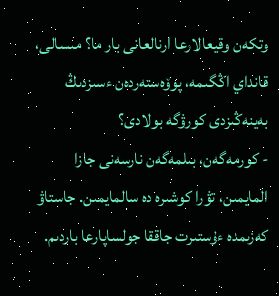وتكەن وقيعالارعا ارنالعانى بار ما؟ مىسالى، قانداي اڭگىمە، پوۆەستەردەن ءسىزدىڭ بەينەڭىزدى كورۋگە بولادى؟
- كورمەگەن، بىلمەگەن نارسەنى جازا المايمىن، تۋرا كوشىرە دە سالمايمىن. جاستاۋ كەزىمدە ءۇستىرت جاققا جولساپارعا باردىم.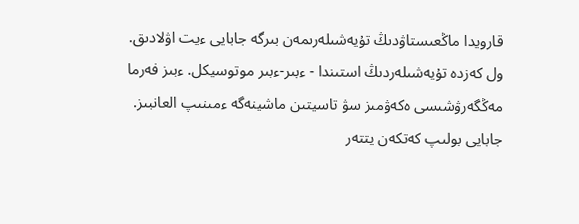قارويدا ماڭعىستاۋدىڭ تۇيەشىلەرىمەن بىرگە جابايى ءيت اۋلادىق. ول كەزدە تۇيەشىلەردىڭ استىندا - ءبىر-ءبىر موتوسيكل. ءبىز فەرما مەڭگەرۋشىسى ەكەۋمىز سۋ تاسيتىن ماشينەگە ءمىنىپ العانبىز. جابايى بولىپ كەتكەن يتتەر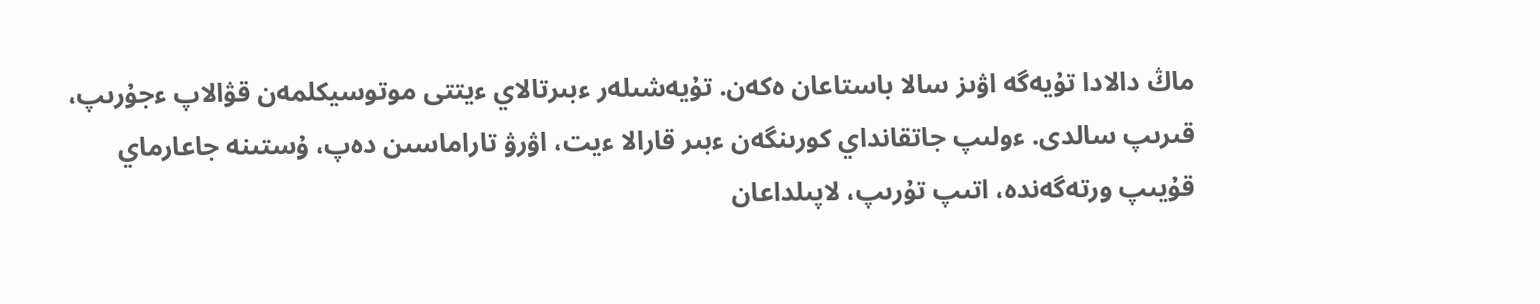ماڭ دالادا تۇيەگە اۋىز سالا باستاعان ەكەن. تۇيەشىلەر ءبىرتالاي ءيتتى موتوسيكلمەن قۋالاپ ءجۇرىپ، قىرىپ سالدى. ءولىپ جاتقانداي كورىنگەن ءبىر قارالا ءيت، اۋرۋ تاراماسىن دەپ، ۇستىنە جاعارماي قۇيىپ ورتەگەندە، اتىپ تۇرىپ، لاپىلداعان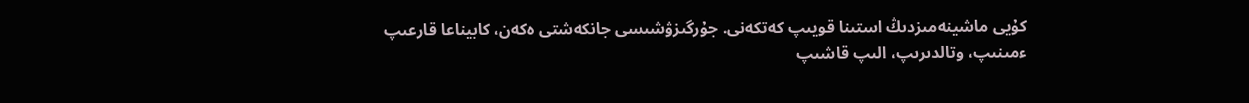كۇيى ماشينەمىزدىڭ استىنا قويىپ كەتكەنى. جۇرگىزۋشىسى جانكەشتى ەكەن، كابيناعا قارعىپ ءمىنىپ، وتالدىرىپ، الىپ قاشىپ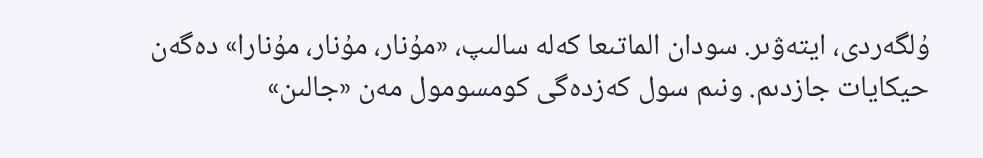ۇلگەردى، ايتەۋىر. سودان الماتىعا كەلە سالىپ، «مۇنار، مۇنار، مۇنارا» دەگەن حيكايات جازدىم. ونىم سول كەزدەگى كومسومول مەن «جالىن»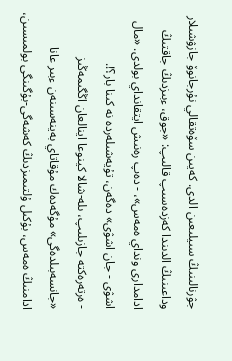جۋرنالىنىڭ سىيلىعىن الدى. كەيىن سۆەتقالي نۇرجانوۆ جازۋشىلار وداعىنىڭ الدىندا كەزدەسىپ قالىپ: «جوق، ءبىزدىڭ جاقتىڭ ادامدارى ونداي ەمەس»، - دەپ رەنىش ايتقانداي بولدى. «مال اشۋى - جان اشۋى» دەگەن، تۇيەشىلەردە نە كىنا بار؟!.
- ەرتەرەكتە جازىلىپ، ىلە-شالا كينوعا اينالعان اڭگىمەڭىز «جانسەبىلدەگى» مۇگەدەك مۇقاتاي بەينەسىنەن ءبىر عانا ادامنىڭ ەمەس، بۇكىل ۇلتىمىزدىڭ كەشەگى-بۇگىنگى بولمىسىن،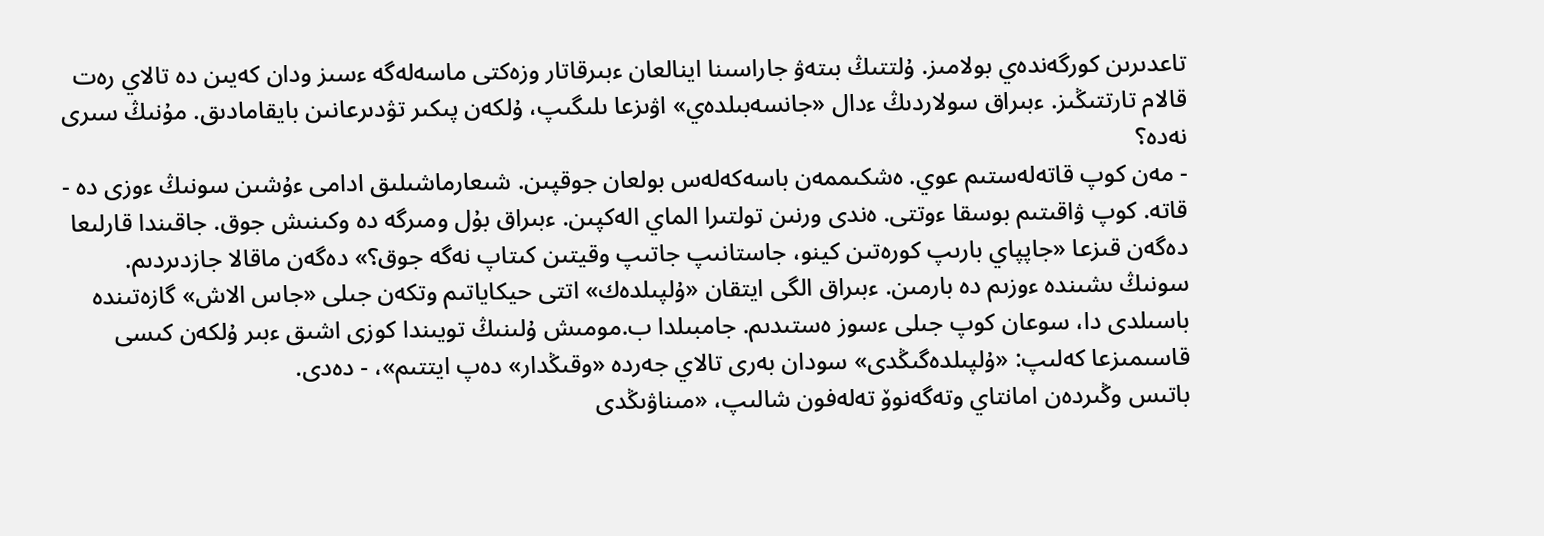تاعدىرىن كورگەندەي بولامىز. ۇلتتىڭ بىتەۋ جاراسىنا اينالعان ءبىرقاتار وزەكتى ماسەلەگە ءسىز ودان كەيىن دە تالاي رەت قالام تارتتىڭىز. ءبىراق سولاردىڭ ءدال «جانسەبىلدەي» اۋىزعا ىلىگىپ، ۇلكەن پىكىر تۋدىرعانىن بايقامادىق. مۇنىڭ سىرى نەدە؟
- مەن كوپ قاتەلەستىم عوي. ەشكىممەن باسەكەلەس بولعان جوقپىن. شىعارماشىلىق ادامى ءۇشىن سونىڭ ءوزى دە - قاتە. كوپ ۋاقىتىم بوسقا ءوتتى. ەندى ورنىن تولتىرا الماي الەكپىن. ءبىراق بۇل ومىرگە دە وكىنىش جوق. جاقىندا قارلىعا دەگەن قىزعا «جاپپاي بارىپ كورەتىن كينو، جاستانىپ جاتىپ وقيتىن كىتاپ نەگە جوق؟» دەگەن ماقالا جازدىردىم. سونىڭ ىشىندە ءوزىم دە بارمىن. ءبىراق الگى ايتقان «ۇلپىلدەك» اتتى حيكاياتىم وتكەن جىلى «جاس الاش» گازەتىندە باسىلدى دا، سوعان كوپ جىلى ءسوز ەستىدىم. جامبىلدا ب.مومىش ۇلىنىڭ تويىندا كوزى اشىق ءبىر ۇلكەن كىسى قاسىمىزعا كەلىپ: «ۇلپىلدەگىڭدى» سودان بەرى تالاي جەردە «وقىڭدار» دەپ ايتتىم»، - دەدى.
باتىس وڭىردەن امانتاي وتەگەنوۆ تەلەفون شالىپ، «مىناۋىڭدى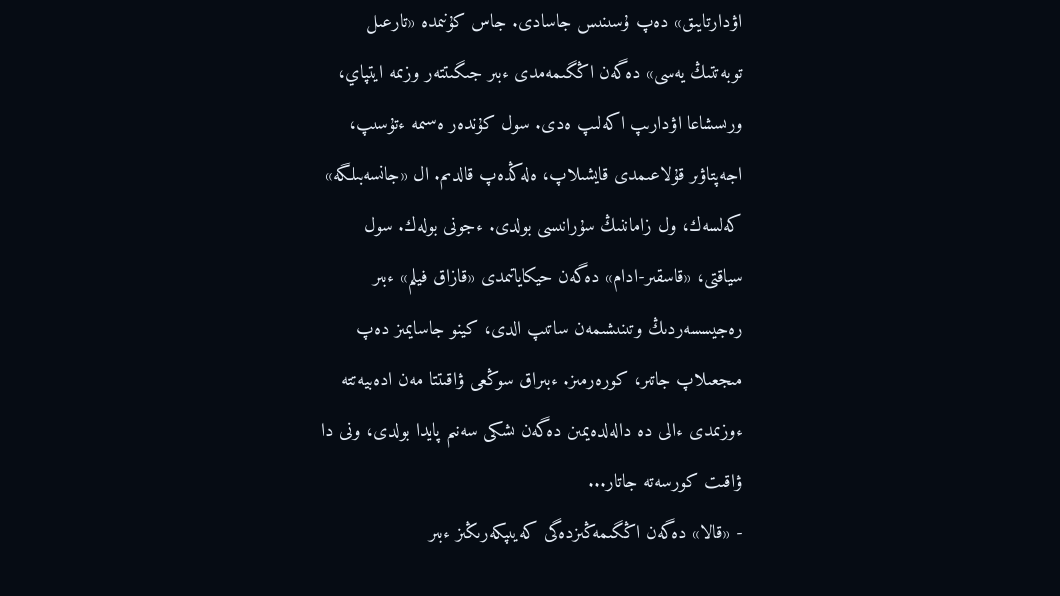اۋدارتايىق» دەپ ۇسىنىس جاسادى. جاس كۇنىمدە «تارعىل توبەتتىڭ يەسى» دەگەن اڭگىمەمدى ءبىر جىگىتتەر وزىمە ايتپاي، ورىسشاعا اۋدارىپ اكەلىپ ەدى. سول كۇندەر ەسىمە ءتۇسىپ، اجەپتاۋىر قۇلاعىمدى قايشىلاپ، ەلەڭدەپ قالدىم. ال «جانسەبىلگە» كەلسەك، ول زاماننىڭ سۇرانىسى بولدى. ءجونى بولەك. سول سياقتى، «قاسقىر-ادام» دەگەن حيكاياتىمدى «قازاق فيلم» ءبىر رەجيسسەردىڭ وتىنىشىمەن ساتىپ الدى، كينو جاسايمىز دەپ مىجعىلاپ جاتىر، كورەرمىز. ءبىراق سوڭعى ۋاقىتتا مەن ادەبيەتتە ءوزىمدى ءالى دە دالەلدەيمىن دەگەن ىشكى سەنىم پايدا بولدى، ونى دا ۋاقىت كورسەتە جاتار...
- «قالا» دەگەن اڭگىمەڭىزدەگى كەيىپكەرىڭىز ءبىر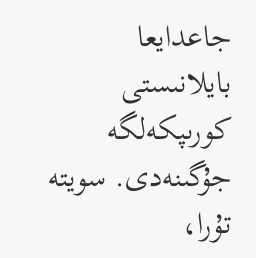جاعدايعا بايلانىستى كورىپكەلگە جۇگىنەدى. سويتە تۇرا،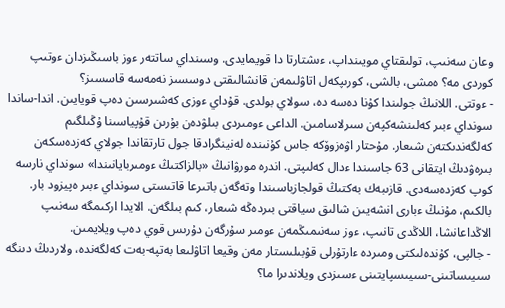وعان سەنىپ، تولىقتاي مويىنداپ، ءىشتارتا دا قويمايدى. وسىنداي ساتتەر ءوز باسىڭىزدان ءوتىپ كوردى مە؟ ەمشى، بالشى، كورىپكەل اتاۋلىمەن قانشالىقتى دوسسىز نەمەسە قاسسىز؟
- ءوتتى. اللانىڭ جولىندا كۇنا دەسە دە، سولاي بولدى. قۇداي ءوزى كەشىرسىن دەپ قويايىن. اندا-ساندا سونداي ءبىر كەلىنشەكپەن سىرلاسامىن. الداعى ءومىردى بىلۋدەن بۇرىن قۇپياسىنا ۇڭىلگىم كەلگەندىكتەن شىعار. مۇحتار اۋەزوۆكە جاس كۇنىندە لەنينگرادقا جول تارتقاندا جولاي كەزدەسكەن بىرەۋدىڭ ايتقانى 63 جاسىندا ءدال كەلىپتى. اندرە مورۋانىڭ «بالزاكتىڭ ءومىربايانىندا» سونداي نارسە كوپ كەزدەسەدى. قازىبەك بەكتىڭ قولجازباسىندا وتەگەن باتىرعا قاتىستى سونداي ءبىر ەپيزود بار. بالكىم، مۇنىڭ ءبارى انشەيىن شالىق سياقتى بىردەڭە شىعار، كىم بىلگەن. الايدا اركىمگە سەنىپ الاڭداعانشا، اللاڭدى تانىپ، ءوز سەنىمىڭمەن ءومىر سۇرگەن دۇرىس قوي دەپ ويلايمىن.
- جالپى، كۇندەلىكتى ومىردە ءارتۇرلى قۇبىلىستار مەن وقيعا اتاۋلىعا بەتپە-بەت كەلگەندە، ولاردىڭ دىنگە سىيىساتىنى-سىيىسپايتىنى ءسىزدى ويلاندىرا ما؟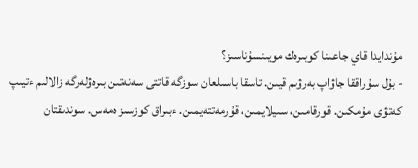مۇندايدا قاي جاعىنا كوبىرەك مويىنسۇناسىز؟
- بۇل سۇراققا جاۋاپ بەرۋىم قيىن. تاسقا باسىلعان سوزگە قاتتى سەنەتىن بىرەۋلەرگە زالالىم ءتيىپ كەتۋى مۇمكىن. قورقامىن، سىيلايمىن، قۇرمەتتەيمىن. ءبىراق كوزسىز ەمەس. سوندىقتان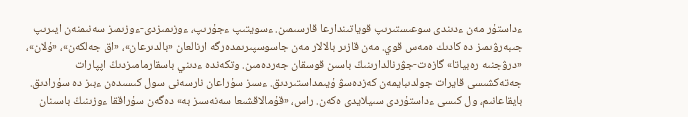ءداستۇر مەن ءدىندى سوعىستىرىپ قوياتىندارعا قارسىمىن. ءسويتىپ ءجۇرىپ، ءوزىمىزدى-ءوزىمىز سەنىمنەن ايىرىپ جىبەرۋىمىز دە كادىك ەمەس قوي. مەن قازىر بالالار مەن جاسوسپىرىمدەرگە ارنالعان «بالدىرعان»، «اق جەلكەن»، «ۇلان»، «درۋجنىە رەبياتا» گازەت-جۋرنالدارىنىڭ باسىن قوسقان جەردەمىن. وتكەندە ءدىني باسقارمامىزدىڭ اپپارات جەتەكشىسى قايرات جولدىبايمەن كەزدەسۋ ۇيىمداستىردىق. ءسىز سۇراعان نارسەنى سول كىسىدەن ءبىز دە سۇرادىق. بايقاعانىم، ول كىسى ءداستۇردى سىيلايدى ەكەن. راس، «قۇمالاقشىعا سەنەسىز بە» دەگەن سۇراققا ءوزىنىڭ باسىنان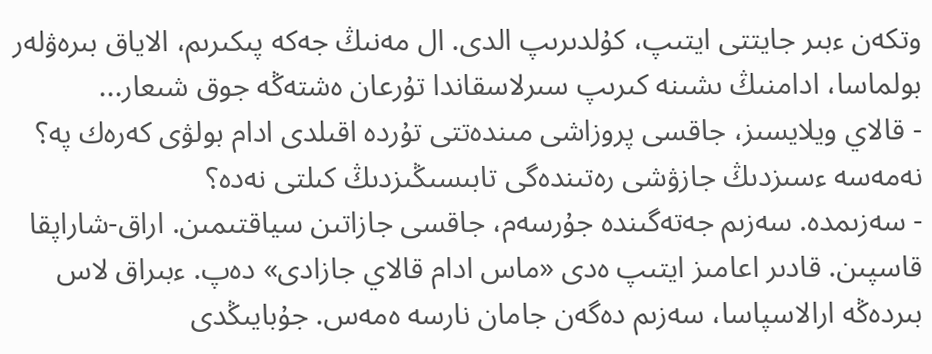وتكەن ءبىر جايتتى ايتىپ، كۇلدىرىپ الدى. ال مەنىڭ جەكە پىكىرىم، الاياق بىرەۋلەر بولماسا، ادامنىڭ ىشىنە كىرىپ سىرلاسقاندا تۇرعان ەشتەڭە جوق شىعار...
- قالاي ويلايسىز، جاقسى پروزاشى مىندەتتى تۇردە اقىلدى ادام بولۋى كەرەك پە؟ نەمەسە ءسىزدىڭ جازۋشى رەتىندەگى تابىسىڭىزدىڭ كىلتى نەدە؟
- سەزىمدە. سەزىم جەتەگىندە جۇرسەم، جاقسى جازاتىن سياقتىمىن. اراق-شاراپقا قاسپىن. قادىر اعامىز ايتىپ ەدى «ماس ادام قالاي جازادى» دەپ. ءبىراق لاس بىردەڭە ارالاسپاسا، سەزىم دەگەن جامان نارسە ەمەس. جۇبايىڭدى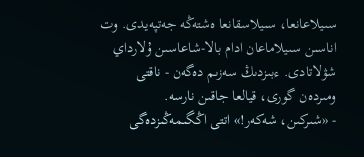سىيلاعانعا، سىيلاسقانعا ەشتەڭە جەتپەيدى. وت اناسىن سىيلاماعان ادام بالا-شاعاسىن ۇلارداي شۋلاتادى. ءبىزدىڭ سەزىم دەگەن - ناقتى ومىردەن گورى، قيالعا جاقىن نارسە.
- «شىركىن، شەكەر!» اتتى اڭگىمەڭىزدەگى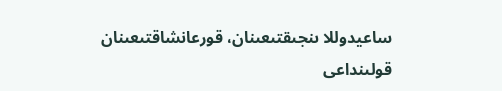ساعيدوللا ىنجىقتىعىنان، قورعانشاقتىعىنان قولىنداعى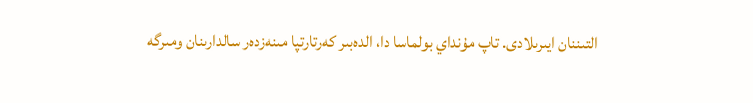التىننان ايىرىلادى. تاپ مۇنداي بولماسا دا، الدەبىر كەرتارتپا مىنەزدەر سالدارىنان ومىرگە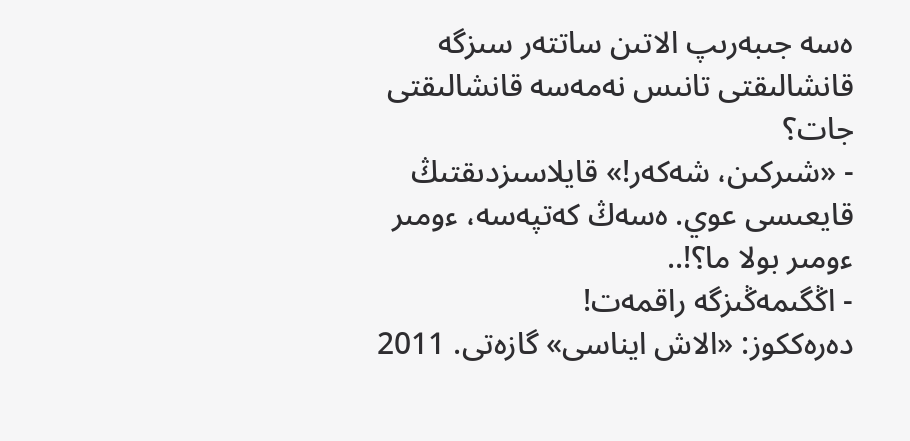ەسە جىبەرىپ الاتىن ساتتەر سىزگە قانشالىقتى تانىس نەمەسە قانشالىقتى جات؟
- «شىركىن، شەكەر!» قايلاسىزدىقتىڭ قايعىسى عوي. ەسەڭ كەتپەسە، ءومىر ءومىر بولا ما؟!..
- اڭگىمەڭىزگە راقمەت!
دەرەككوز: «الاش ايناسى» گازەتى. 2011